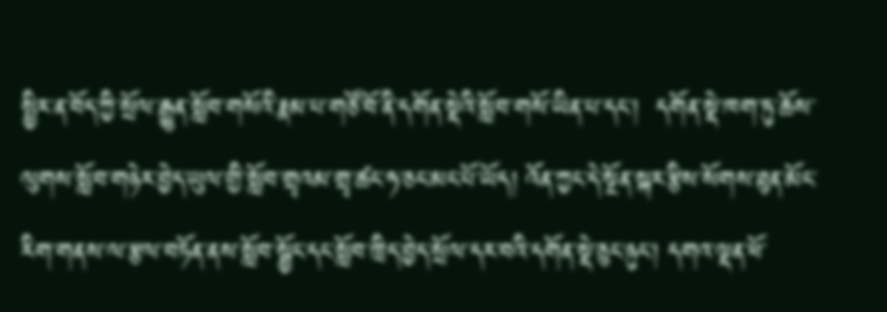སྤྱིར་ན་བོད་ཀྱི་སྲོལ་རྒྱུན་སློབ་གསོའི་རྣམ་པ་གཙོ་བོ་ནི་དགོན་སྡེའི་སློབ་གསོ་ཡིན་པ་དང་།  དགོན་སྡེ་ཁག་ཏུ་ཆོས་ལུགས་སློབ་གཉེར་བྱེད་ཡུལ་གྱི་སློབ་གྲྭའམ་གྲྭ་ཚང་ཧ་ཅང་མང་པོ་ཡོད། འོན་ཀྱང་དེ་སྔོན་སྐར་རྩིས་སོགས་ཐུན་མོང་རིག་གནས་ལ་རྩལ་བཏོན་ནས་སློབ་སྦྱོང་དང་སློབ་ཁྲིད་བྱེད་སྲོལ་དར་བའི་དགོན་སྡེ་ཅུང་ཉུང་། དགའ་ལྡན་ཕོ་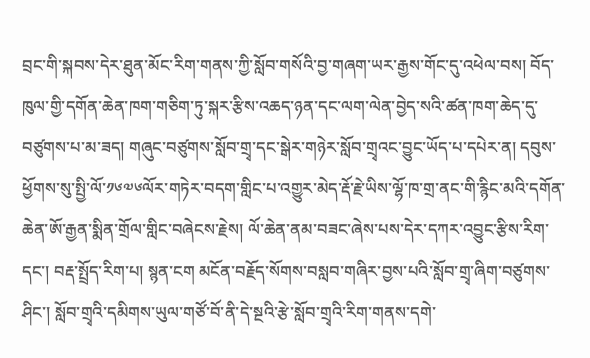བྲང་གི་སྐབས་དེར་ཐུན་མོང་རིག་གནས་ཀྱི་སློབ་གསོའི་བྱ་གཞག་ཡར་རྒྱས་གོང་དུ་འཕེལ་བས། བོད་ཁུལ་གྱི་དགོན་ཆེན་ཁག་གཅིག་ཏུ་སྐར་རྩིས་འཆད་ཉན་དང་ལག་ལེན་བྱེད་སའི་ཚན་ཁག་ཆེད་དུ་བཙུགས་པ་མ་ཟད། གཞུང་བཙུགས་སློབ་གྲྭ་དང་སྒེར་གཉེར་སློབ་གྲྭའང་བྱུང་ཡོད་པ་དཔེར་ན། དབུས་ཕྱོགས་སུ་སྤྱི་ལོ་༡༦༧༦ལོར་གཏེར་བདག་གླིང་པ་འགྱུར་མེད་རྡོ་རྗེ་ཡིས་ལྷོ་ཁ་གྲ་ནང་གི་རྙིང་མའི་དགོན་ཆེན་ཨོ་རྒྱན་སྨིན་གྲོལ་གླིང་བཞེངས་རྗེས། ལོ་ཆེན་ནམ་བཟང་ཞེས་པས་དེར་དཀར་འབྱུང་རྩིས་རིག་དང་། བརྡ་སྤྲོད་རིག་པ། སྙན་ངག མངོན་བརྗོད་སོགས་བསླབ་གཞིར་བྱས་པའི་སློབ་གྲྭ་ཞིག་བཙུགས་ཤིང་། སློབ་གྲྭའི་དམིགས་ཡུལ་གཙོ་བོ་ནི་དེ་སྔའི་རྩེ་སློབ་གྲྭའི་རིག་གནས་དགེ་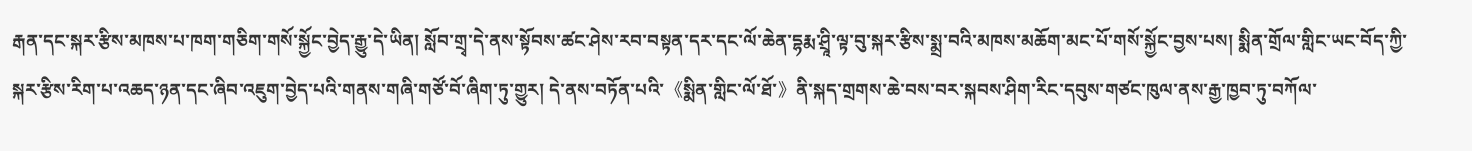རྒན་དང་སྐར་རྩིས་མཁས་པ་ཁག་གཅིག་གསོ་སྐྱོང་བྱེད་རྒྱུ་དེ་ཡིན། སློབ་གྲྭ་དེ་ནས་སྟོབས་ཚང་ཤེས་རབ་བསྟན་དར་དང་ལོ་ཆེན་དྷརྨ་ཤྲཱི་ལྟ་བུ་སྐར་རྩིས་སྨྲ་བའི་མཁས་མཆོག་མང་པོ་གསོ་སྐྱོང་བྱས་པས། སྨིན་གྲོལ་གླིང་ཡང་བོད་ཀྱི་སྐར་རྩིས་རིག་པ་འཆད་ཉན་དང་ཞིབ་འཇུག་བྱེད་པའི་གནས་གཞི་གཙོ་བོ་ཞིག་ཏུ་གྱུར། དེ་ནས་བཏོན་པའི་《སྨིན་གླིང་ལོ་ཐོ་》ནི་སྐད་གྲགས་ཆེ་བས་བར་སྐབས་ཤིག་རིང་དབུས་གཙང་ཁུལ་ནས་རྒྱ་ཁྱབ་ཏུ་བཀོལ་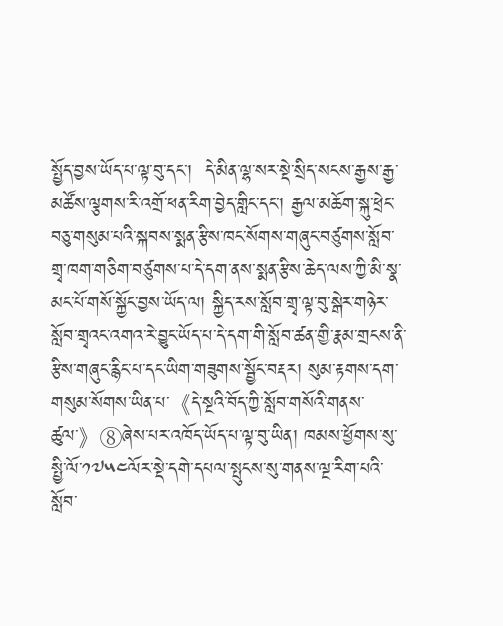སྤྱོད་བྱས་ཡོད་པ་ལྟ་བུ་དང་།  དེ་མིན་ལྷ་སར་སྡེ་སྲིད་སངས་རྒྱས་རྒྱ་མཚོས་ལྕགས་རི་འགྲོ་ཕན་རིག་བྱེད་གླིང་དང་། རྒྱལ་མཆོག་སྐུ་ཕྲེང་བཅུ་གསུམ་པའི་སྐབས་སྨན་རྩིས་ཁང་སོགས་གཞུང་བཙུགས་སློབ་གྲྭ་ཁག་གཅིག་བཙུགས་པ་དེ་དག་ནས་སྨན་རྩིས་ཆེད་ལས་ཀྱི་མི་སྣ་མང་པོ་གསོ་སྐྱོང་བྱས་ཡོད་ལ། སྐྱིད་རས་སློབ་གྲྭ་ལྟ་བུ་སྒེར་གཉེར་སློབ་གྲྭའང་འགའ་རེ་བྱུང་ཡོད་པ་དེ་དག་གི་སློབ་ཚན་གྱི་རྣམ་གྲངས་ནི་རྩིས་གཞུང་རྙིང་པ་དང་ཡིག་གཟུགས་སྦྱོང་བརྡར། སུམ་རྟགས་དག་གསུམ་སོགས་ཡིན་པ་《དེ་སྔའི་བོད་ཀྱི་སློབ་གསོའི་གནས་ཚུལ་》⑧ཞེས་པར་འཁོད་ཡོད་པ་ལྟ་བུ་ཡིན། ཁམས་ཕྱོགས་སུ་སྤྱི་ལོ་༡༧༥༤ལོར་སྡེ་དགེ་དཔལ་སྤུངས་སུ་གནས་ལྔ་རིག་པའི་སློབ་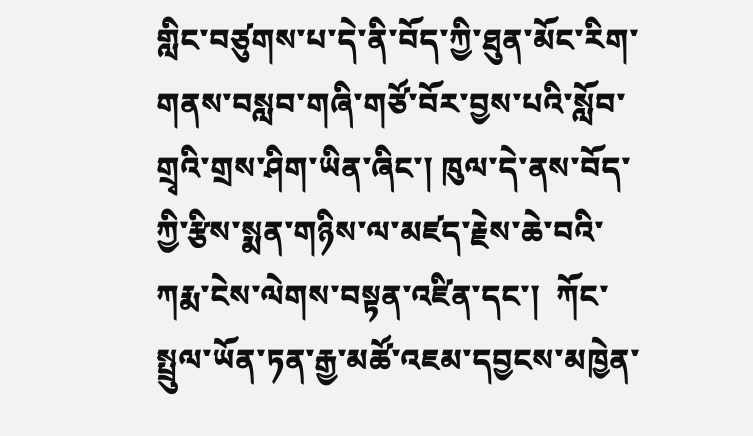གླིང་བཙུགས་པ་དེ་ནི་བོད་ཀྱི་ཐུན་མོང་རིག་གནས་བསླབ་གཞི་གཙོ་བོར་བྱས་པའི་སློབ་གྲྭའི་གྲས་ཤིག་ཡིན་ཞིང་། ཁུལ་དེ་ནས་བོད་ཀྱི་རྩིས་སྨན་གཉིས་ལ་མཛད་རྗེས་ཆེ་བའི་ཀརྨ་ངེས་ལེགས་བསྟན་འཛིན་དང་།  ཀོང་སྤྲུལ་ཡོན་ཏན་རྒྱ་མཚོ་འཇམ་དབྱངས་མཁྱེན་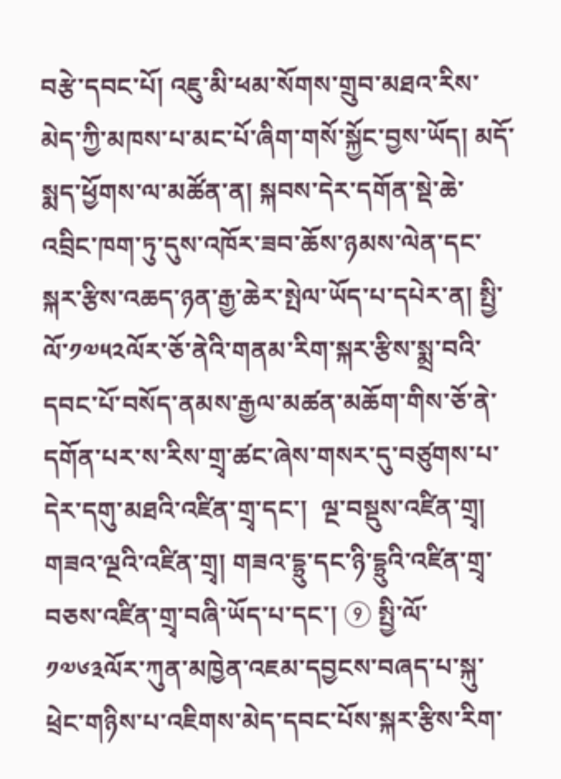བརྩེ་དབང་པོ། འཇུ་མི་ཕམ་སོགས་གྲུབ་མཐའ་རིས་མེད་ཀྱི་མཁས་པ་མང་པོ་ཞིག་གསོ་སྐྱོང་བྱས་ཡོད། མདོ་སྨད་ཕྱོགས་ལ་མཚོན་ན། སྐབས་དེར་དགོན་སྡེ་ཆེ་འབྲིང་ཁག་ཏུ་དུས་འཁོར་ཟབ་ཆོས་ཉམས་ལེན་དང་སྐར་རྩིས་འཆད་ཉན་རྒྱ་ཆེར་སྤེལ་ཡོད་པ་དཔེར་ན། སྤྱི་ལོ་༡༧༥༢ལོར་ཅོ་ནེའི་གནམ་རིག་སྐར་རྩིས་སྨྲ་བའི་དབང་པོ་བསོད་ནམས་རྒྱལ་མཚན་མཆོག་གིས་ཅོ་ནེ་དགོན་པར་ས་རིས་གྲྭ་ཚང་ཞེས་གསར་དུ་བཙུགས་པ་དེར་དགུ་མཐའི་འཛིན་གྲྭ་དང་།  ལྔ་བསྡུས་འཛིན་གྲྭ། གཟའ་ལྔའི་འཛིན་གྲྭ། གཟའ་དྷྲུ་དང་ཉི་དྷྲུའི་འཛིན་གྲྭ་བཅས་འཛིན་གྲྭ་བཞི་ཡོད་པ་དང་། ⑨ སྤྱི་ལོ་༡༧༦༣ལོར་ཀུན་མཁྱེན་འཇམ་དབྱངས་བཞད་པ་སྐུ་ཕྲེང་གཉིས་པ་འཇིགས་མེད་དབང་པོས་སྐར་རྩིས་རིག་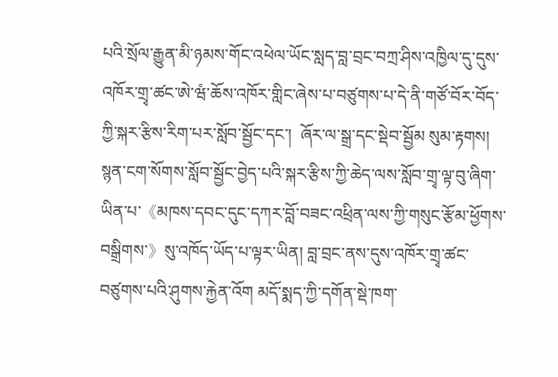པའི་སྲོལ་རྒྱུན་མི་ཉམས་གོང་འཕེལ་ཡོང་སླད་བླ་བྲང་བཀྲ་ཤིས་འཁྱིལ་དུ་དུས་འཁོར་གྲྭ་ཚང་ཨེ་ཝཾ་ཆོས་འཁོར་གླིང་ཞེས་པ་བཙུགས་པ་དེ་ནི་གཙོ་བོར་བོད་ཀྱི་སྐར་རྩིས་རིག་པར་སློབ་སྦྱོང་དང་།  ཞོར་ལ་སྒྲ་དང་སྡེབ་སྦྱོམ སུམ་རྟགས། སྙན་ངག་སོགས་སློབ་སྦྱོང་བྱེད་པའི་སྐར་རྩིས་ཀྱི་ཆེད་ལས་སློབ་གྲྭ་ལྟ་བུ་ཞིག་ཡིན་པ་《མཁས་དབང་དུང་དཀར་བློ་བཟང་འཕྲིན་ལས་ཀྱི་གསུང་རྩོམ་ཕྱོགས་བསྒྲིགས་》སུ་འཁོད་ཡོད་པ་ལྟར་ཡིན། བླ་བྲང་ནས་དུས་འཁོར་གྲྭ་ཚང་བཙུགས་པའི་ཤུགས་རྐྱེན་འོག མདོ་སྨད་ཀྱི་དགོན་སྡེ་ཁག་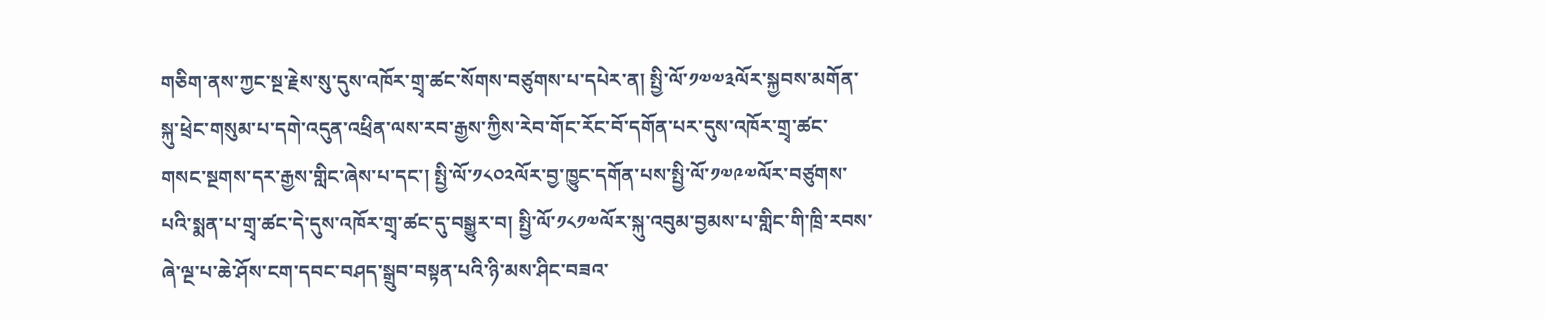གཅིག་ནས་ཀྱང་སྔ་རྗེས་སུ་དུས་འཁོར་གྲྭ་ཚང་སོགས་བཙུགས་པ་དཔེར་ན། སྤྱི་ལོ་༡༧༧༣ལོར་སྐྱབས་མགོན་སྐུ་ཕྲེང་གསུམ་པ་དགེ་འདུན་འཕྲིན་ལས་རབ་རྒྱས་ཀྱིས་རེབ་གོང་རོང་བོ་དགོན་པར་དུས་འཁོར་གྲྭ་ཚང་གསང་སྔགས་དར་རྒྱས་གླིང་ཞེས་པ་དང་། སྤྱི་ལོ་༡༨༠༢ལོར་བྱ་ཁྱུང་དགོན་པས་སྤྱི་ལོ་༡༧༩༧ལོར་བཙུགས་པའི་སྨན་པ་གྲྭ་ཚང་དེ་དུས་འཁོར་གྲྭ་ཚང་དུ་བསྒྱུར་བ། སྤྱི་ལོ་༡༨༡༧ལོར་སྐུ་འབུམ་བྱམས་པ་གླིང་གི་ཁྲི་རབས་ཞེ་ལྔ་པ་ཆེ་ཤོས་ངག་དབང་བཤད་སྒྲུབ་བསྟན་པའི་ཉི་མས་ཤིང་བཟའ་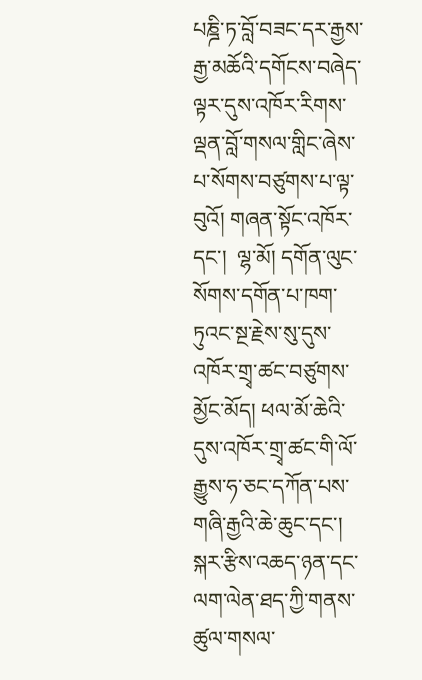པཎྜི་ཏ་བློ་བཟང་དར་རྒྱས་རྒྱ་མཆོའི་དགོངས་བཞེད་ལྟར་དུས་འཁོར་རིགས་ལྡན་བློ་གསལ་གླིང་ཞེས་པ་སོགས་བཙུགས་པ་ལྟ་བུའོ། གཞན་སྟོང་འཁོར་དང་།  ལྷ་མོ། དགོན་ལུང་སོགས་དགོན་པ་ཁག་ཏུའང་སྔ་རྗེས་སུ་དུས་འཁོར་གྲྭ་ཚང་བཙུགས་མྱོང་མོད། ཕལ་མོ་ཆེའི་དུས་འཁོར་གྲྭ་ཚང་གི་ལོ་རྒྱུས་ཧ་ཅང་དཀོན་པས་གཞི་རྒྱའི་ཆེ་ཆུང་དང་། སྐར་རྩིས་འཆད་ཉན་དང་ལག་ལེན་ཐད་ཀྱི་གནས་ཚུལ་གསལ་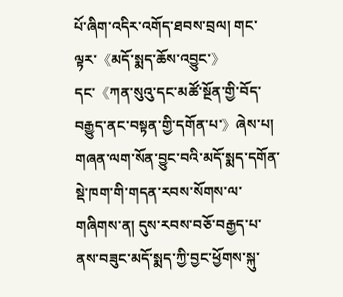པོ་ཞིག་འདིར་འགོད་ཐབས་བྲལ། གང་ལྟར་《མདོ་སྨད་ཆོས་འབྱུང་》དང་《ཀན་སུའུ་དང་མཚོ་སྔོན་གྱི་བོད་བརྒྱུད་ནང་བསྟན་གྱི་དགོན་པ་》ཞེས་པ། གཞན་ལག་སོན་བྱུང་བའི་མདོ་སྨད་དགོན་སྡེ་ཁག་གི་གདན་རབས་སོགས་ལ་གཞིགས་ན། དུས་རབས་བཅོ་བརྒྱད་པ་ནས་བཟུང་མདོ་སྨད་ཀྱི་བྱང་ཕྱོགས་སྐུ་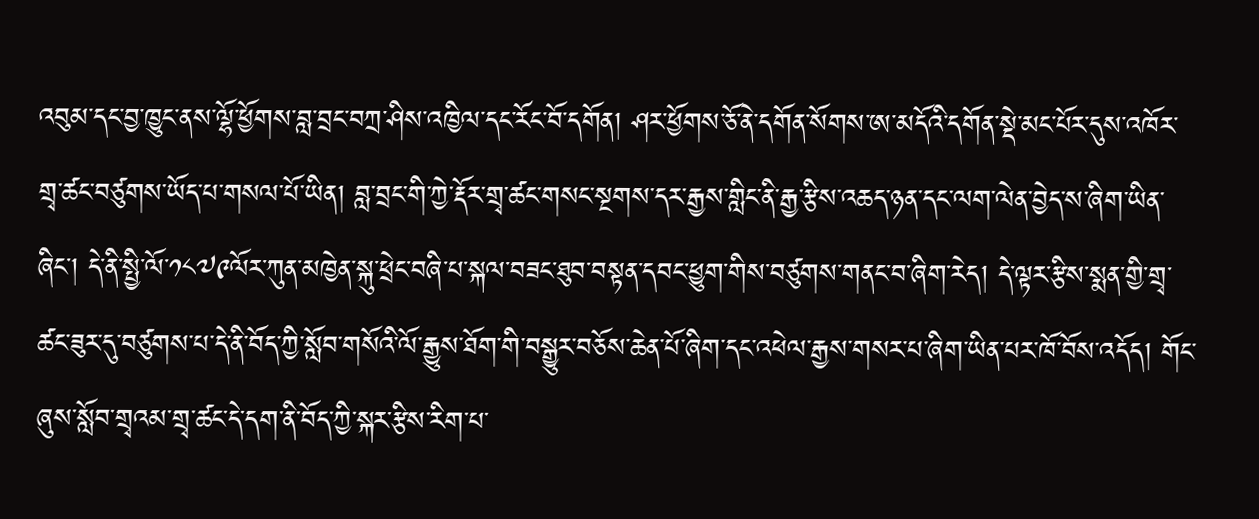འབུམ་དང་བྱ་ཁྱུང་ནས་ལྷོ་ཕྱོགས་བླ་བྲང་བཀྲ་ཤིས་འཁྱིལ་དང་རོང་བོ་དགོན། ཤར་ཕྱོགས་ཅོ་ནེ་དགོན་སོགས་ཨ་མདོའི་དགོན་སྡེ་མང་པོར་དུས་འཁོར་གྲྭ་ཚང་བཙུགས་ཡོད་པ་གསལ་པོ་ཡིན། བླ་བྲང་གི་ཀྱེ་རྡོར་གྲྭ་ཚང་གསང་སྔགས་དར་རྒྱས་གླིང་ནི་རྒྱ་རྩིས་འཆད་ཉན་དང་ལག་ལེན་བྱེད་ས་ཞིག་ཡིན་ཞིང་། དེ་ནི་སྤྱི་ལོ་༡༨༧༩ལོར་ཀུན་མཁྱེན་སྐུ་ཕྲེང་བཞི་པ་སྐལ་བཟང་ཐུབ་བསྟན་དབང་ཕྱུག་གིས་བཙུགས་གནང་བ་ཞིག་རེད། དེ་ལྟར་རྩིས་སྨན་གྱི་གྲྭ་ཚང་ཟུར་དུ་བཙུགས་པ་དེ་ནི་བོད་ཀྱི་སློབ་གསོའི་ལོ་རྒྱུས་ཐོག་གི་བསྒྱུར་བཅོས་ཆེན་པོ་ཞིག་དང་འཕེལ་རྒྱས་གསར་པ་ཞིག་ཡིན་པར་ཁོ་བོས་འདོད། གོང་ཞུས་སློབ་གྲྭའམ་གྲྭ་ཚང་དེ་དག་ནི་བོད་ཀྱི་སྐར་རྩིས་རིག་པ་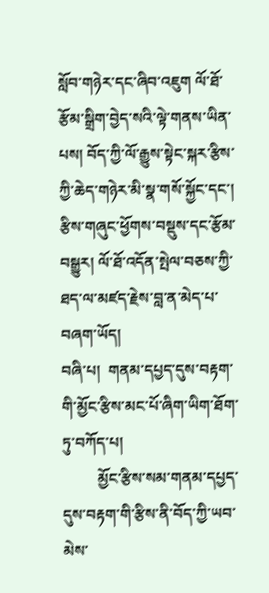སློབ་གཉེར་དང་ཞིབ་འཇུག ལོ་ཐོ་རྩོམ་སྒྲིག་བྱེད་སའི་ལྟེ་གནས་ཡིན་པས། བོད་ཀྱི་ལོ་རྒྱུས་སྟེང་སྐར་རྩིས་ཀྱི་ཆེད་གཉེར་མི་སྣ་གསོ་སྐྱོང་དང་། རྩིས་གཞུང་ཕྱོགས་བསྡུས་དང་རྩོམ་བསྒྱུར། ལོ་ཐོ་འདོན་སྤེལ་བཅས་ཀྱི་ཐད་ལ་མཛད་རྗེས་བླ་ན་མེད་པ་བཞག་ཡོད།
བཞི་པ།  གནམ་དཔྱད་དུས་བརྟག་གི་མྱོང་རྩིས་མང་པོ་ཞིག་ཡིག་ཐོག་ཏུ་བཀོད་པ།
         མྱོང་རྩིས་སམ་གནམ་དཔྱད་དུས་བརྟག་གི་རྩིས་ནི་བོད་ཀྱི་ཡབ་མེས་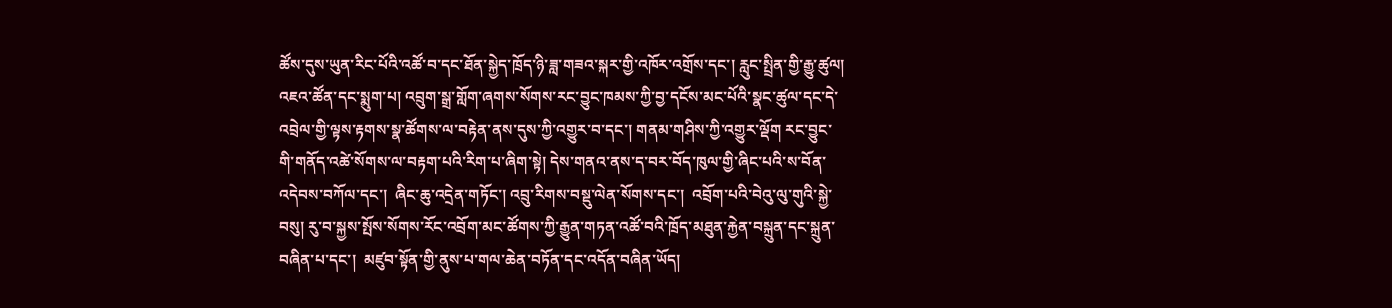ཚོས་དུས་ཡུན་རིང་པོའི་འཚོ་བ་དང་ཐོན་སྐྱེད་ཁྲོད་ཉི་ཟླ་གཟའ་སྐར་གྱི་འཁོར་འགྲོས་དང་། རླུང་སྤྲིན་གྱི་རྒྱུ་ཚུལ། འཇའ་ཚོན་དང་སྨུག་པ། འབྲུག་སྒྲ་གློག་ཞགས་སོགས་རང་བྱུང་ཁམས་ཀྱི་བྱ་དངོས་མང་པོའི་སྣང་ཚུལ་དང་དེ་འབྲེལ་གྱི་ལྟས་རྟགས་སྣ་ཚོགས་ལ་བརྟེན་ནས་དུས་ཀྱི་འགྱུར་བ་དང་། གནམ་གཤིས་ཀྱི་འགྱུར་ལྡོག རང་བྱུང་གི་གནོད་འཚེ་སོགས་ལ་བརྟག་པའི་རིག་པ་ཞིག་སྟེ། དེས་གནའ་ནས་ད་བར་བོད་ཁུལ་གྱི་ཞིང་པའི་ས་བོན་འདེབས་བཀོལ་དང་།  ཞིང་ཆུ་འདྲེན་གཏོང་། འབྲུ་རིགས་བསྡུ་ལེན་སོགས་དང་།  འབྲོག་པའི་བེའུ་ལུ་གུའི་སྐྱེ་བསུ། རུ་བ་སྐྱས་སྤོས་སོགས་རོང་འབྲོག་མང་ཚོགས་ཀྱི་རྒྱུན་གཏན་འཚོ་བའི་ཁྲོད་མཐུན་རྐྱེན་བསྐྲུན་དང་སྐྲུན་བཞིན་པ་དང་།  མཛུབ་སྟོན་གྱི་ནུས་པ་གལ་ཆེན་བཏོན་དང་འདོན་བཞིན་ཡོད།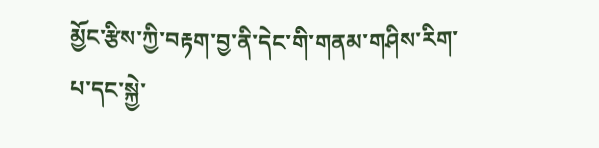མྱོང་རྩིས་ཀྱི་བརྟག་བྱ་ནི་དེང་གི་གནམ་གཤིས་རིག་པ་དང་སྐྱེ་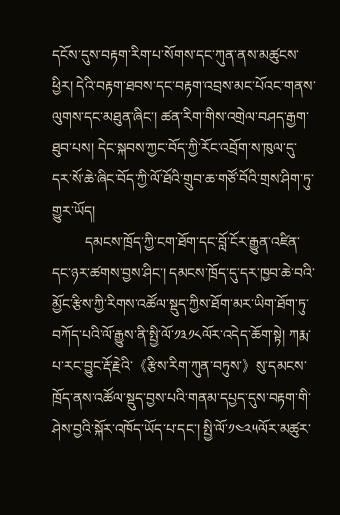དངོས་དུས་བརྟག་རིག་པ་སོགས་དང་ཀུན་ནས་མཚུངས་ཕྱིར། དེའི་བརྟག་ཐབས་དང་བརྟག་འབྲས་མང་པོའང་གནས་ལུགས་དང་མཐུན་ཞིང་། ཚན་རིག་གིས་འགྲེལ་བཤད་རྒྱག་ཐུབ་པས། དེང་སྐབས་ཀྱང་བོད་ཀྱི་རོང་འབྲོག་ས་ཁུལ་དུ་དར་སོ་ཆེ་ཞིང་བོད་ཀྱི་ལོ་ཐོའི་གྲུབ་ཆ་གཙོ་བོའི་གྲས་ཤིག་ཏུ་གྱུར་ཡོད།
         དམངས་ཁྲོད་ཀྱི་ངག་ཐོག་དང་བློ་ངོར་རྒྱུན་འཛིན་དང་ཉར་ཚགས་བྱས་ཤིང་། དམངས་ཁྲོད་དུ་དར་ཁྱབ་ཆེ་བའི་མྱོང་རྩིས་ཀྱི་རིགས་འཚོལ་སྡུད་ཀྱིས་ཐོག་མར་ཡིག་ཐོག་ཏུ་བཀོད་པའི་ལོ་རྒྱུས་ནི་སྤྱི་ལོ་༡༣༡༨ལོར་འདེད་ཆོག་སྟེ། ཀརྨ་པ་རང་བྱུང་རྡོ་རྗེའི་《རྩིས་རིག་ཀུན་བཏུས་》སུ་དམངས་ཁྲོད་ནས་འཚོལ་སྡུད་བྱས་པའི་གནམ་དཔྱད་དུས་བརྟག་གི་ཤེས་བྱའི་སྐོར་འཁོད་ཡོད་པ་དང་། སྤྱི་ལོ་༡༤༢༥ལོར་མཚུར་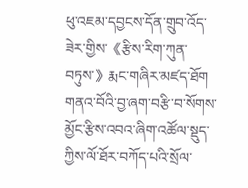ཕུ་འཇམ་དབྱངས་དོན་གྲུབ་འོད་ཟེར་གྱིས་《རྩིས་རིག་ཀུན་བཏུས་》རྨང་གཞིར་མཛད་ཐོག གནའ་བོའི་བྱ་ཞག་བརྩི་བ་སོགས་མྱོང་རྩིས་འབའ་ཞིག་འཚོལ་སྡུད་ཀྱིས་ལོ་ཐོར་བཀོད་པའི་སྲོལ་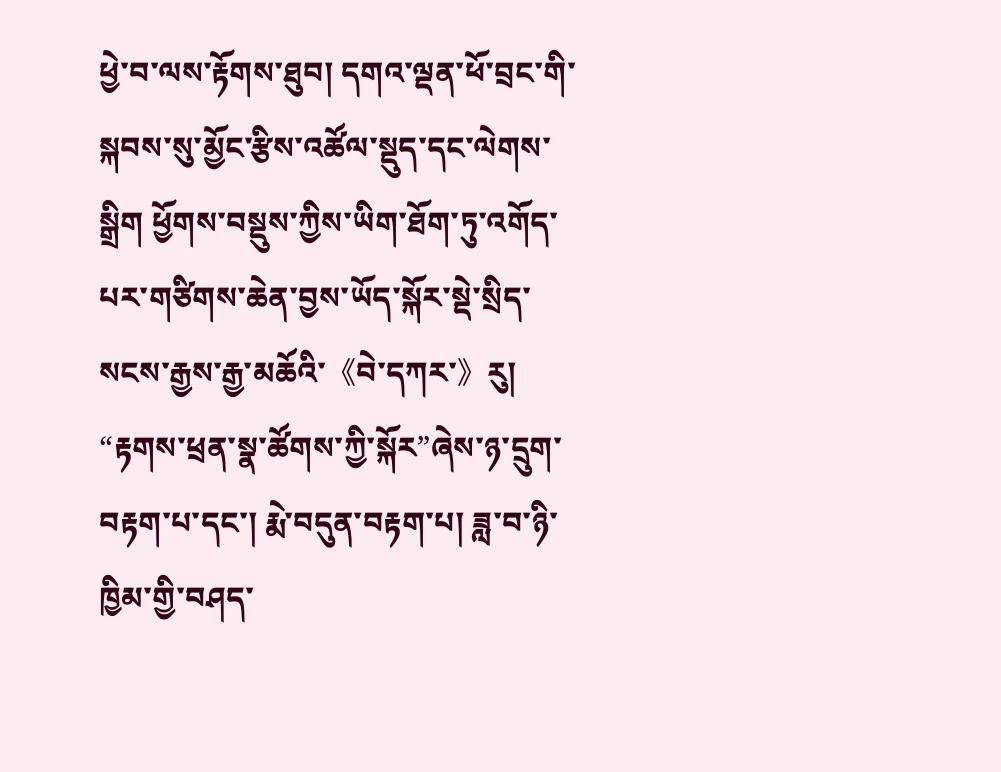ཕྱེ་བ་ལས་རྟོགས་ཐུབ། དགའ་ལྡན་ཕོ་བྲང་གི་སྐབས་སུ་མྱོང་རྩིས་འཚོལ་སྡུད་དང་ལེགས་སྒྲིག ཕྱོགས་བསྡུས་ཀྱིས་ཡིག་ཐོག་ཏུ་འགོད་པར་གཙིགས་ཆེན་བྱས་ཡོད་སྐོར་སྡེ་སྲིད་སངས་རྒྱས་རྒྱ་མཆོའི་《བེ་དཀར་》རུ།  “རྟགས་ཕྲན་སྣ་ཚོགས་ཀྱི་སྐོར”ཞེས་ཉ་དྲུག་བརྟག་པ་དང་། རྨེ་བདུན་བརྟག་པ། ཟླ་བ་ཉི་ཁྱིམ་གྱི་བཤད་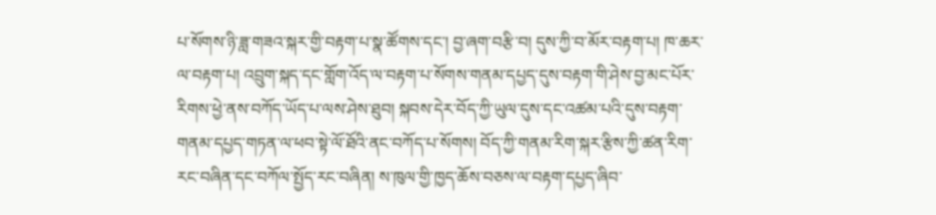པ་སོགས་ཉི་ཟླ་གཟའ་སྐར་གྱི་བརྟག་པ་སྣ་ཚོགས་དང་། བྱ་ཞག་བརྩི་བ། དུས་ཀྱི་བ་མོར་བརྟག་པ། ཁ་ཆར་ལ་བརྟག་པ། འབྲུག་སྐད་དང་གློག་འོད་ལ་བརྟག་པ་སོགས་གནམ་དཔྱད་དུས་བརྟག་གི་ཤེས་བྱ་མང་པོར་རིགས་ཕྱེ་ནས་བཀོད་ཡོད་པ་ལས་ཤེས་ཐུབ། སྐབས་དེར་བོད་ཀྱི་ཡུལ་དུས་དང་འཚམ་པའི་དུས་བརྟག་གནམ་དཔྱད་གཏན་ལ་ཕབ་སྟེ་ལོ་ཐོའི་ནང་བཀོད་པ་སོགས། བོད་ཀྱི་གནམ་རིག་སྐར་རྩིས་ཀྱི་ཚན་རིག་རང་བཞིན་དང་བཀོལ་སྤྱོད་རང་བཞིན། ས་ཁུལ་གྱི་ཁྱད་ཆོས་བཅས་ལ་བརྟག་དཔྱད་ཞིབ་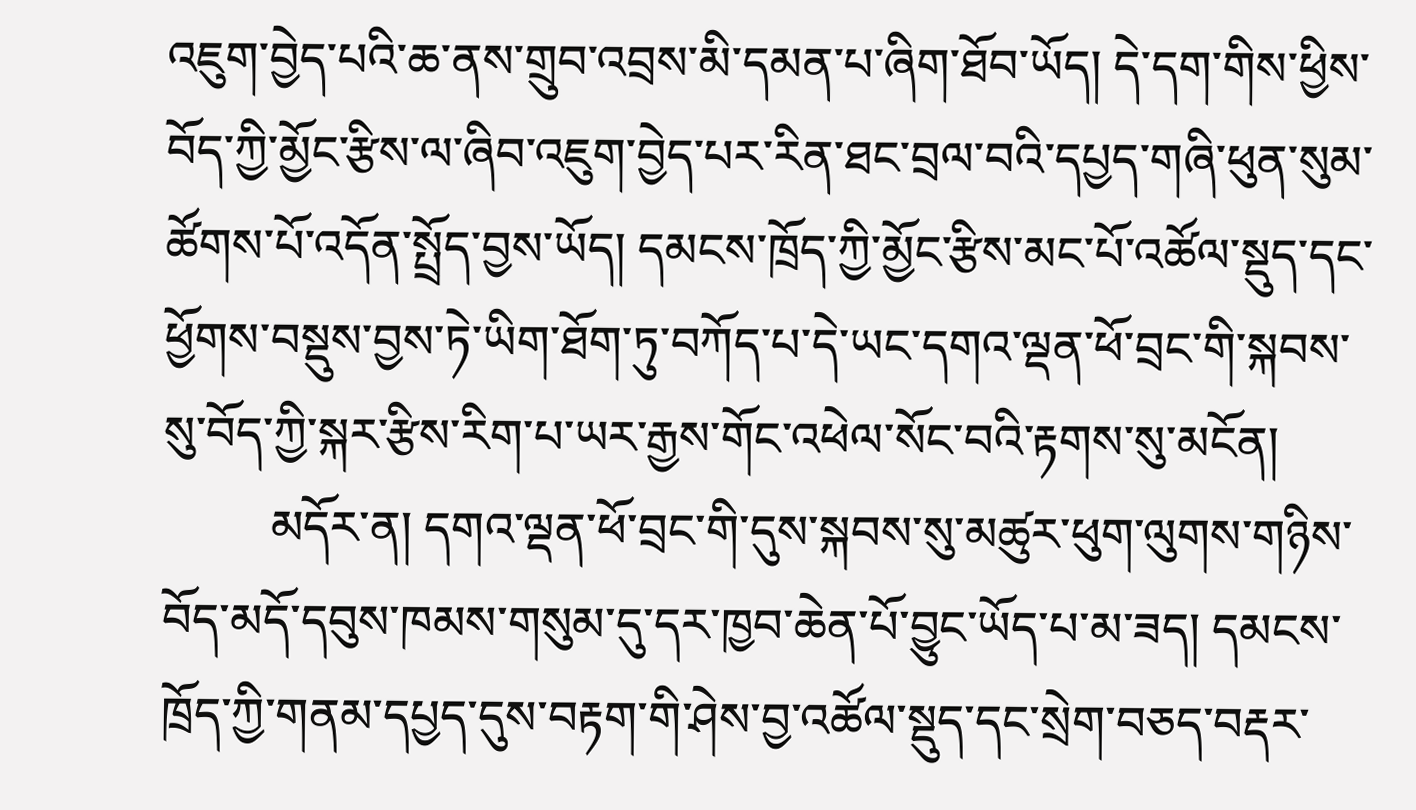འཇུག་བྱེད་པའི་ཆ་ནས་གྲུབ་འབྲས་མི་དམན་པ་ཞིག་ཐོབ་ཡོད། དེ་དག་གིས་ཕྱིས་བོད་ཀྱི་མྱོང་རྩིས་ལ་ཞིབ་འཇུག་བྱེད་པར་རིན་ཐང་བྲལ་བའི་དཔྱད་གཞི་ཕུན་སུམ་ཚོགས་པོ་འདོན་སྤྲོད་བྱས་ཡོད། དམངས་ཁྲོད་ཀྱི་མྱོང་རྩིས་མང་པོ་འཚོལ་སྡུད་དང་ཕྱོགས་བསྡུས་བྱས་ཏེ་ཡིག་ཐོག་ཏུ་བཀོད་པ་དེ་ཡང་དགའ་ལྡན་ཕོ་བྲང་གི་སྐབས་སུ་བོད་ཀྱི་སྐར་རྩིས་རིག་པ་ཡར་རྒྱས་གོང་འཕེལ་སོང་བའི་རྟགས་སུ་མངོན།
         མདོར་ན། དགའ་ལྡན་ཕོ་བྲང་གི་དུས་སྐབས་སུ་མཚུར་ཕུག་ལུགས་གཉིས་བོད་མདོ་དབུས་ཁམས་གསུམ་དུ་དར་ཁྱབ་ཆེན་པོ་བྱུང་ཡོད་པ་མ་ཟད། དམངས་ཁྲོད་ཀྱི་གནམ་དཔྱད་དུས་བརྟག་གི་ཤེས་བྱ་འཚོལ་སྡུད་དང་སྲེག་བཅད་བརྡར་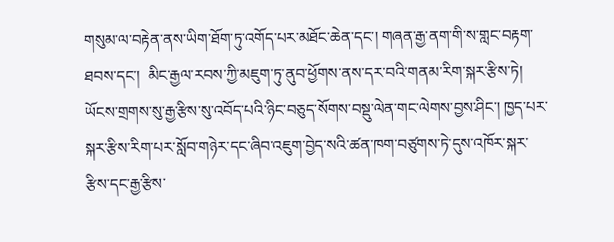གསུམ་ལ་བརྟེན་ནས་ཡིག་ཐོག་ཏུ་འགོད་པར་མཐོང་ཆེན་དང་། གཞན་རྒྱ་ནག་གི་ས་གླང་བརྟག་ཐབས་དང་།  མིང་རྒྱལ་རབས་ཀྱི་མཇུག་ཏུ་ནུབ་ཕྱོགས་ནས་དར་བའི་གནམ་རིག་སྐར་རྩིས་ཏེ། ཡོངས་གྲགས་སུ་རྒྱ་རྩིས་སུ་འབོད་པའི་ཉིང་བཅུད་སོགས་བསྡུ་ལེན་གང་ལེགས་བྱས་ཤིང་། ཁྱད་པར་སྐར་རྩིས་རིག་པར་སློབ་གཉེར་དང་ཞིབ་འཇུག་བྱེད་སའི་ཚན་ཁག་བཙུགས་ཏེ་དུས་འཁོར་སྐར་རྩིས་དང་རྒྱ་རྩིས་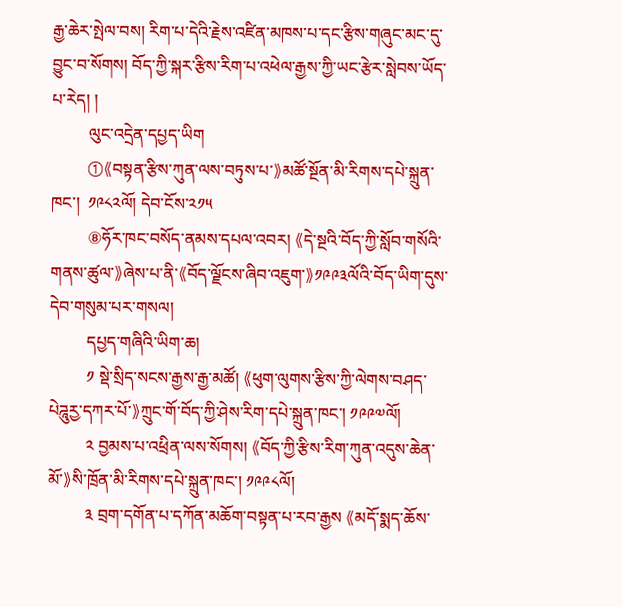རྒྱ་ཆེར་སྤེལ་བས། རིག་པ་དེའི་རྗེས་འཛིན་མཁས་པ་དང་རྩིས་གཞུང་མང་དུ་བྱུང་བ་སོགས། བོད་ཀྱི་སྐར་རྩིས་རིག་པ་འཕེལ་རྒྱས་ཀྱི་ཡང་རྩེར་སླེབས་ཡོད་པ་རེད། །
         ལུང་འདྲེན་དཔྱད་ཡིག
         ①《བསྟན་རྩིས་ཀུན་ལས་བཏུས་པ་》མཚོ་སྔོན་མི་རིགས་དཔེ་སྐྲུན་ཁང་།  ༡༩༨༢ལོ། དེབ་ངོས་༢༡༥
         ⑧ཧོར་ཁང་བསོད་ནམས་དཔལ་འབར། 《དེ་སྔའི་བོད་ཀྱི་སློབ་གསོའི་གནས་ཚུལ་》ཞེས་པ་ནི་《བོད་ལྗོངས་ཞིབ་འཇུག་》༡༩༩༣ལོའི་བོད་ཡིག་དུས་དེབ་གསུམ་པར་གསལ།
         དཔྱད་གཞིའི་ཡིག་ཆ།
         ༡ སྡེ་སྲིད་སངས་རྒྱས་རྒྱ་མཚོ། 《ཕུག་ལུགས་རྩིས་ཀྱི་ལེགས་བཤད་པེཌཱུརྱ་དཀར་པོ་》ཀྲུང་གོ་བོད་ཀྱི་ཤེས་རིག་དཔེ་སྐྲུན་ཁང་། ༡༩༩༧ལོ།
         ༢ བྱམས་པ་འཕྲིན་ལས་སོགས། 《བོད་ཀྱི་རྩིས་རིག་ཀུན་འདུས་ཆེན་མོ་》སི་ཁྲོན་མི་རིགས་དཔེ་སྐྲུན་ཁང་། ༡༩༩༨ལོ།
         ༣ བྲག་དགོན་པ་དཀོན་མཆོག་བསྟན་པ་རབ་རྒྱས 《མདོ་སྨད་ཆོས་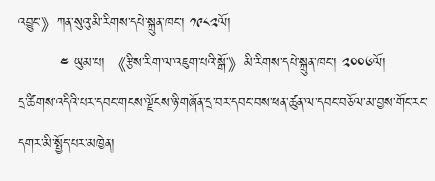འབྱུང་》ཀན་སུའུ་མི་རིགས་དཔེ་སྐྲུན་ཁང་། ༡༩༨༢ལོ།
         ༤ ཡུམ་པ། 《རྩིས་རིག་ལ་འཇུག་པའི་སྒོ་》མི་རིགས་དཔེ་སྐྲུན་ཁང་། ༢༠༠༦ལོ།
དྲ་ཚིགས་འདིའི་པར་དབང་གངས་ལྗོངས་ཉི་གཞོན་དྲ་བར་དབང་བས་ཕན་ཚུན་ལ་དབང་བཅོལ་མ་བྱས་གོང་རང་དགར་མི་སྤྱོད་པར་མཁྱེན།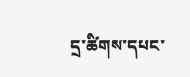དྲ་ཚིགས་དཔང་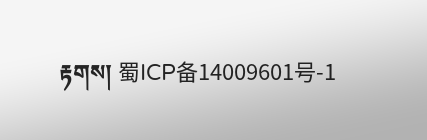རྟགས། 蜀ICP备14009601号-1